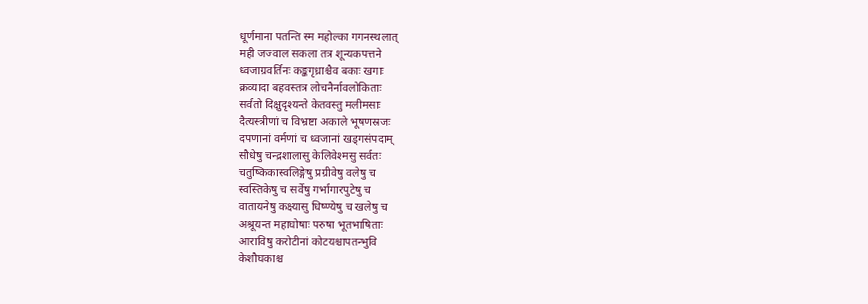धूर्णमाना पतन्ति स्म महोल्का गगनस्थलात्
मही जज्वाल सकला तत्र शून्यकपत्तने
ध्वजाग्रवर्तिनः कङ्कगृध्राश्चैव बकाः खगाः
क्रव्यादा बहवस्तत्र लोचनैर्नावलोकिताः
सर्वतो दिक्षुदृश्यन्ते केतवस्तु मलीमसाः
दैत्यस्त्रीणां च विभ्रष्टा अकाले भूषणस्रजः
दपणानां वर्मणां च ध्वजानां खड्गसंपदाम्
सौधेषु चन्द्रशालासु केलिवेश्मसु सर्वतः
चतुष्किकास्वलिङ्गेषु प्रग्रीवेषु वलेषु च
स्वस्तिकेषु च सर्वेषु गर्भागारपुटेषु च
वातायनेषु कक्ष्यासु धिष्ण्येषु च खलेषु च
अश्रूयन्त महाघोषाः परुषा भूतभाषिताः
आराविषु करोटीनां कोटयश्चापतन्भुवि
केशौघकाश्च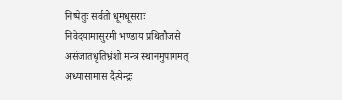निष्पेतुः सर्वतो धूमधूसराः
निवेदयामासुरमी भण्डाय प्रथितौजसे
असंजातधृतिभ्रंशो मन्त्र स्थानमुपागमत्
अध्यासामास दैत्येन्द्रः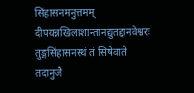सिंहासनमनुत्तमम्
दीपयन्नखिलाशान्तानद्युतद्दानवेश्वरः
तुङ्गसिंहासनस्थं तं सिषेवाते तदानुजै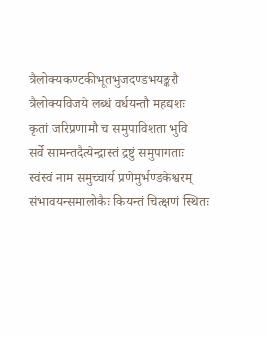त्रैलोक्यकण्टकीभूतभुजदण्डभयङ्करौ
त्रैलोक्यविजये लब्धं वर्धयन्तौ महद्यशः
कृतां जरिप्रणामौ च समुपाविशता भुवि
सर्वे सामन्तदैत्येन्द्रास्तं द्रष्टुं समुपागताः
स्वंस्वं नाम समुच्चार्य प्रणेमुर्भण्डकेश्वरम्
संभावयन्समालोकैः कियन्तं चित्क्षणं स्थितः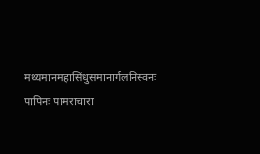मथ्यमानमहासिंधुसमानार्गलनिस्वनः
पापिनः पामराचारा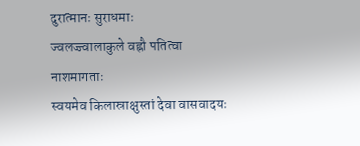दुरात्मानः सुराधमाः
ज्वलज्ज्वालाकुले वह्नौ पतित्वा नाशमागताः
स्वयमेव किलास्राक्षुस्तां देवा वासवादयः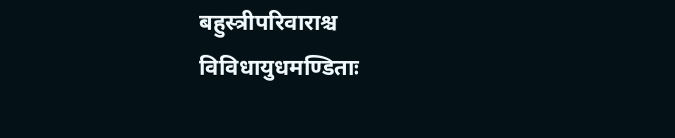बहुस्त्रीपरिवाराश्च विविधायुधमण्डिताः